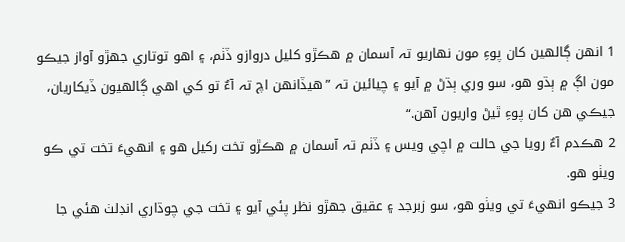1 انھن ڳالھين کان پوءِ مون نھاريو تہ آسمان ۾ ھڪڙو کليل دروازو ڏٺم، ۽ اھو توتاري جھڙو آواز جيڪو مون اڳ ۾ ٻڌو ھو، سو وري ٻڌڻ ۾ آيو ۽ چيائين تہ ”ھيڏانھن اچ تہ آءٌ تو کي اھي ڳالھيون ڏيکاريان، جيڪي ھن کان پوءِ ٿيڻ واريون آھن.“
2 ھڪدم آءٌ رويا جي حالت ۾ اچي ويس ۽ ڏٺم تہ آسمان ۾ ھڪڙو تخت رکيل ھو ۽ انھيءَ تخت تي ڪو ويٺو ھو.
3 جيڪو انھيءَ تي ويٺو ھو، سو زبرجد ۽ عقيق جھڙو نظر پئي آيو ۽ تخت جي چوڌاري انڊلٺ ھئي جا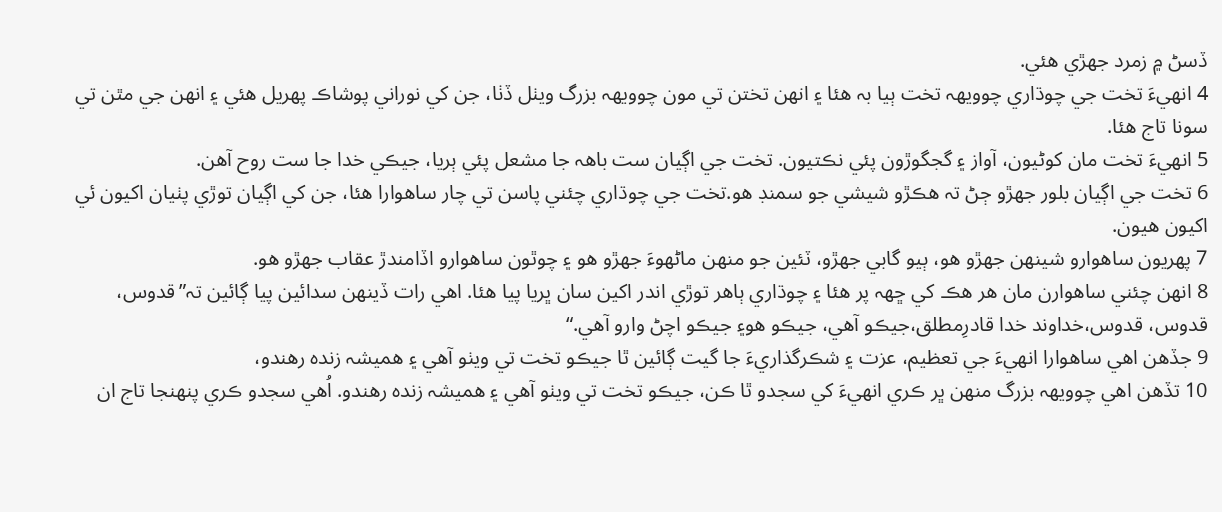ڏسڻ ۾ زمرد جھڙي ھئي.
4 انھيءَ تخت جي چوڌاري چوويھہ تخت ٻيا بہ ھئا ۽ انھن تختن تي مون چوويھہ بزرگ ويٺل ڏٺا، جن کي نوراني پوشاڪ پھريل ھئي ۽ انھن جي مٿن تي سونا تاج ھئا.
5 انھيءَ تخت مان کوڻيون، آواز ۽ گجگوڙون پئي نڪتيون. تخت جي اڳيان ست باھہ جا مشعل پئي ٻريا، جيڪي خدا جا ست روح آھن.
6 تخت جي اڳيان بلور جھڙو ڄڻ تہ ھڪڙو شيشي جو سمنڊ ھو.تخت جي چوڌاري چئني پاسن تي چار ساھوارا ھئا، جن کي اڳيان توڙي پٺيان اکيون ئي اکيون ھيون.
7 پھريون ساھوارو شينھن جھڙو ھو، ٻيو گابي جھڙو، ٽئين جو منھن ماڻھوءَ جھڙو ھو ۽ چوٿون ساھوارو اڏامندڙ عقاب جھڙو ھو.
8 انھن چئني ساھوارن مان ھر ھڪ کي ڇھہ پر ھئا ۽ چوڌاري ٻاھر توڙي اندر اکين سان ڀريا پيا ھئا. اھي رات ڏينھن سدائين پيا ڳائين تہ”قدوس، قدوس، قدوس،خداوند خدا قادرِمطلق،جيڪو آھي، جيڪو ھو۽ جيڪو اچڻ وارو آھي.“
9 جڏھن اھي ساھوارا انھيءَ جي تعظيم، عزت ۽ شڪرگذاريءَ جا گيت ڳائين ٿا جيڪو تخت تي ويٺو آھي ۽ ھميشہ زندہ رھندو،
10 تڏھن اھي چوويھہ بزرگ منھن ڀر ڪري انھيءَ کي سجدو ٿا ڪن، جيڪو تخت تي ويٺو آھي ۽ ھميشہ زندہ رھندو. اُھي سجدو ڪري پنھنجا تاج ان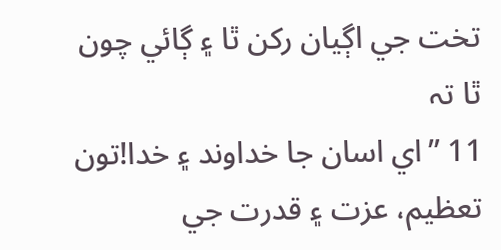تخت جي اڳيان رکن ٿا ۽ ڳائي چون ٿا تہ
11 ”اي اسان جا خداوند ۽ خدا!تون تعظيم، عزت ۽ قدرت جي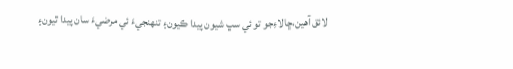لائق آھين،ڇالاءِجو تو ئي سڀ شيون پيدا ڪيون۽ تنھنجيءَ ئي مرضيءَ سان پيدا ٿيون۽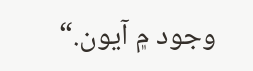وجود ۾ آيون.“